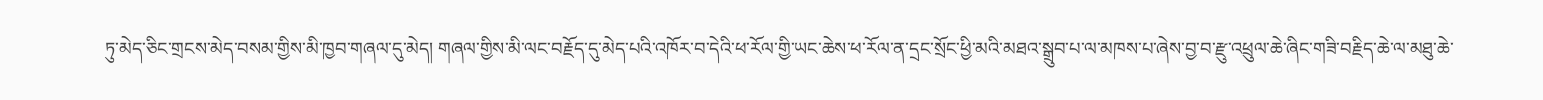ཏུ་མེད་ཅིང་གྲངས་མེད་བསམ་གྱིས་མི་ཁྱབ་གཞལ་དུ་མེད། གཞལ་གྱིས་མི་ལང་བརྗོད་དུ་མེད་པའི་འཁོར་བ་དེའི་ཕ་རོལ་གྱི་ཡང་ཆེས་ཕ་རོལ་ན་དྲང་སྲོང་ཕྱི་མའི་མཐའ་སྒྲུབ་པ་ལ་མཁས་པ་ཞེས་བྱ་བ་རྫུ་འཕྲུལ་ཆེ་ཞིང་གཟི་བརྗིད་ཆེ་ལ་མཐུ་ཆེ་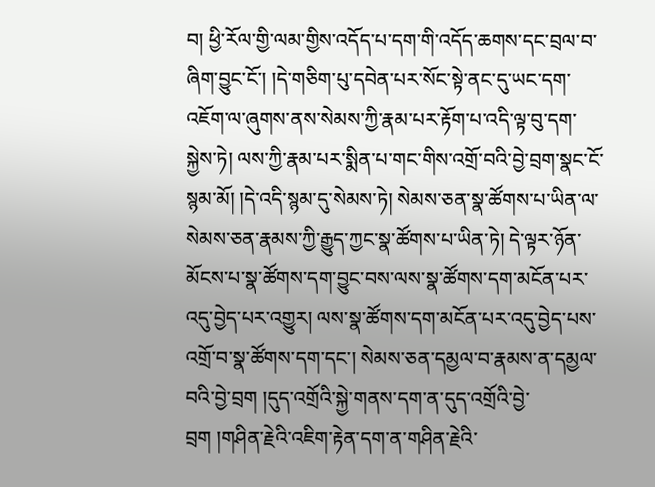བ། ཕྱི་རོལ་གྱི་ལམ་གྱིས་འདོད་པ་དག་གི་འདོད་ཆགས་དང་བྲལ་བ་ཞིག་བྱུང་ངོ་། །དེ་གཅིག་པུ་དབེན་པར་སོང་སྟེ་ནང་དུ་ཡང་དག་འཇོག་ལ་ཞུགས་ནས་སེམས་ཀྱི་རྣམ་པར་རྟོག་པ་འདི་ལྟ་བུ་དག་སྐྱེས་ཏེ། ལས་ཀྱི་རྣམ་པར་སྨིན་པ་གང་གིས་འགྲོ་བའི་བྱེ་བྲག་སྣང་ངོ་སྙམ་མོ། །དེ་འདི་སྙམ་དུ་སེམས་ཏེ། སེམས་ཅན་སྣ་ཚོགས་པ་ཡིན་ལ་སེམས་ཅན་རྣམས་ཀྱི་རྒྱུད་ཀྱང་སྣ་ཚོགས་པ་ཡིན་ཏེ། དེ་ལྟར་ཉོན་མོངས་པ་སྣ་ཚོགས་དག་བྱུང་བས་ལས་སྣ་ཚོགས་དག་མངོན་པར་འདུ་བྱེད་པར་འགྱུར། ལས་སྣ་ཚོགས་དག་མངོན་པར་འདུ་བྱེད་པས་འགྲོ་བ་སྣ་ཚོགས་དག་དང་། སེམས་ཅན་དམྱལ་བ་རྣམས་ན་དམྱལ་བའི་བྱེ་བྲག །དུད་འགྲོའི་སྐྱེ་གནས་དག་ན་དུད་འགྲོའི་བྱེ་བྲག །གཤིན་རྗེའི་འཇིག་རྟེན་དག་ན་གཤིན་རྗེའི་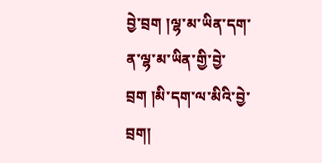བྱེ་བྲག །ལྷ་མ་ཡིན་དག་ན་ལྷ་མ་ཡིན་གྱི་བྱེ་བྲག །མི་དག་ལ་མིའི་བྱེ་བྲག།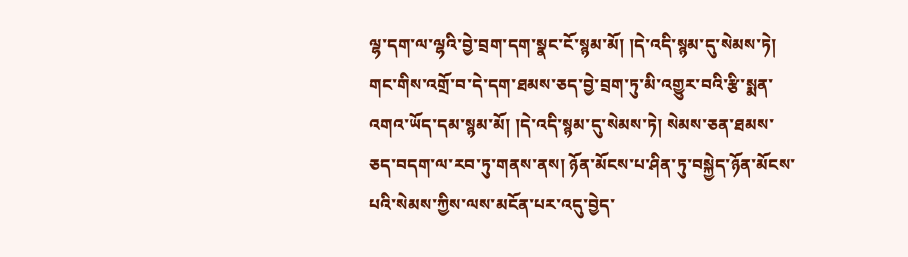ལྷ་དག་ལ་ལྷའི་བྱེ་བྲག་དག་སྣང་ངོ་སྙམ་མོ། །དེ་འདི་སྙམ་དུ་སེམས་ཏེ། གང་གིས་འགྲོ་བ་དེ་དག་ཐམས་ཅད་བྱེ་བྲག་ཏུ་མི་འགྱུར་བའི་རྩི་སྨན་འགའ་ཡོད་དམ་སྙམ་མོ། །དེ་འདི་སྙམ་དུ་སེམས་ཏེ། སེམས་ཅན་ཐམས་ཅད་བདག་ལ་རབ་ཏུ་གནས་ནས། ཉོན་མོངས་པ་ཤིན་ཏུ་བསྐྱེད་ཉོན་མོངས་པའི་སེམས་ཀྱིས་ལས་མངོན་པར་འདུ་བྱེད་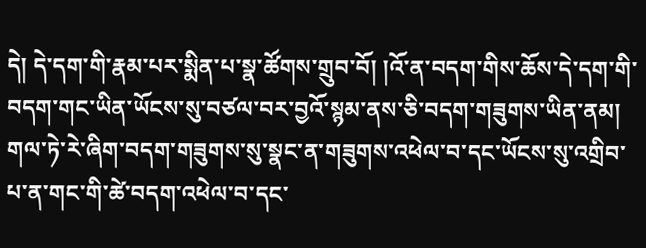དེ། དེ་དག་གི་རྣམ་པར་སྨིན་པ་སྣ་ཚོགས་གྲུབ་བོ། །འོ་ན་བདག་གིས་ཆོས་དེ་དག་གི་བདག་གང་ཡིན་ཡོངས་སུ་བཙལ་བར་བྱའོ་སྙམ་ནས་ཅི་བདག་གཟུགས་ཡིན་ནམ། གལ་ཏེ་རེ་ཞིག་བདག་གཟུགས་སུ་སྣང་ན་གཟུགས་འཕེལ་བ་དང་ཡོངས་སུ་འགྲིབ་པ་ན་གང་གི་ཚེ་བདག་འཕེལ་བ་དང་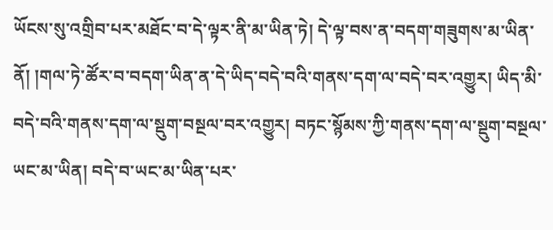ཡོངས་སུ་འགྲིབ་པར་མཐོང་བ་དེ་ལྟར་ནི་མ་ཡིན་ཏེ། དེ་ལྟ་བས་ན་བདག་གཟུགས་མ་ཡིན་ནོ། །གལ་ཏེ་ཚོར་བ་བདག་ཡིན་ན་དེ་ཡིད་བདེ་བའི་གནས་དག་ལ་བདེ་བར་འགྱུར། ཡིད་མི་བདེ་བའི་གནས་དག་ལ་སྡུག་བསྔལ་བར་འགྱུར། བཏང་སྙོམས་ཀྱི་གནས་དག་ལ་སྡུག་བསྔལ་ཡང་མ་ཡིན། བདེ་བ་ཡང་མ་ཡིན་པར་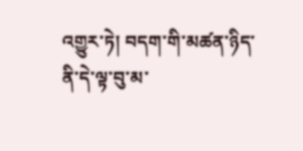འགྱུར་ཏེ། བདག་གི་མཚན་ཉིད་ནི་དེ་ལྟ་བུ་མ་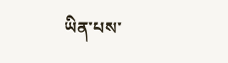ཡིན་པས་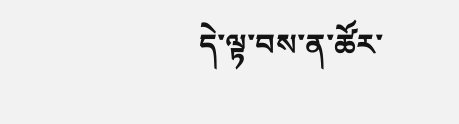དེ་ལྟ་བས་ན་ཚོར་